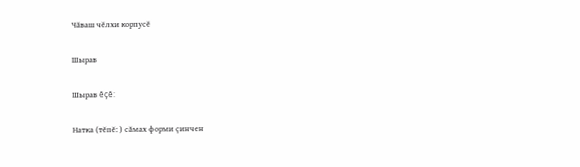Чӑваш чӗлхи корпусӗ

Шырав

Шырав ĕçĕ:

Натка (тĕпĕ: ) сăмах форми çинчен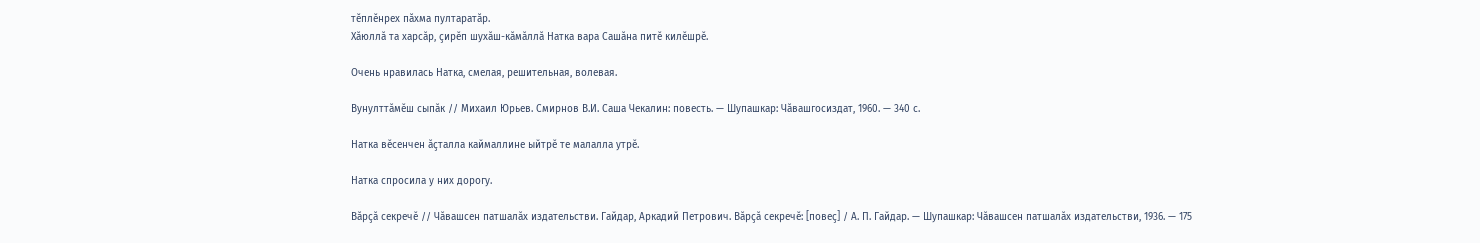тĕплĕнрех пăхма пултаратăр.
Хӑюллӑ та харсӑр, ҫирӗп шухӑш-кӑмӑллӑ Натка вара Сашӑна питӗ килӗшрӗ.

Очень нравилась Натка, смелая, решительная, волевая.

Вунулттӑмӗш сыпӑк // Михаил Юрьев. Смирнов В.И. Саша Чекалин: повесть. — Шупашкар: Чӑвашгосиздат, 1960. — 340 с.

Натка вӗсенчен ӑҫталла каймаллине ыйтрӗ те малалла утрӗ.

Натка спросила у них дорогу.

Вӑрҫӑ секречӗ // Чӑвашсен патшалӑх издательстви. Гайдар, Аркадий Петрович. Вӑрҫӑ секречӗ: [повеҫ] / А. П. Гайдар. — Шупашкар: Чӑвашсен патшалӑх издательстви, 1936. — 175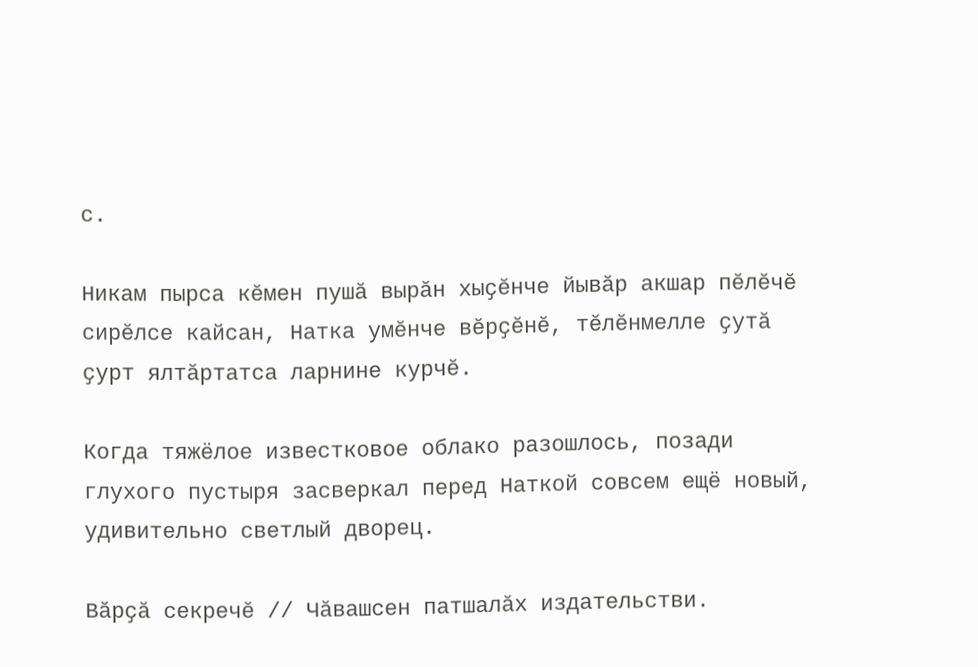с.

Никам пырса кӗмен пушӑ вырӑн хыҫӗнче йывӑр акшар пӗлӗчӗ сирӗлсе кайсан, Натка умӗнче вӗрҫӗнӗ, тӗлӗнмелле ҫутӑ ҫурт ялтӑртатса ларнине курчӗ.

Когда тяжёлое известковое облако разошлось, позади глухого пустыря засверкал перед Наткой совсем ещё новый, удивительно светлый дворец.

Вӑрҫӑ секречӗ // Чӑвашсен патшалӑх издательстви.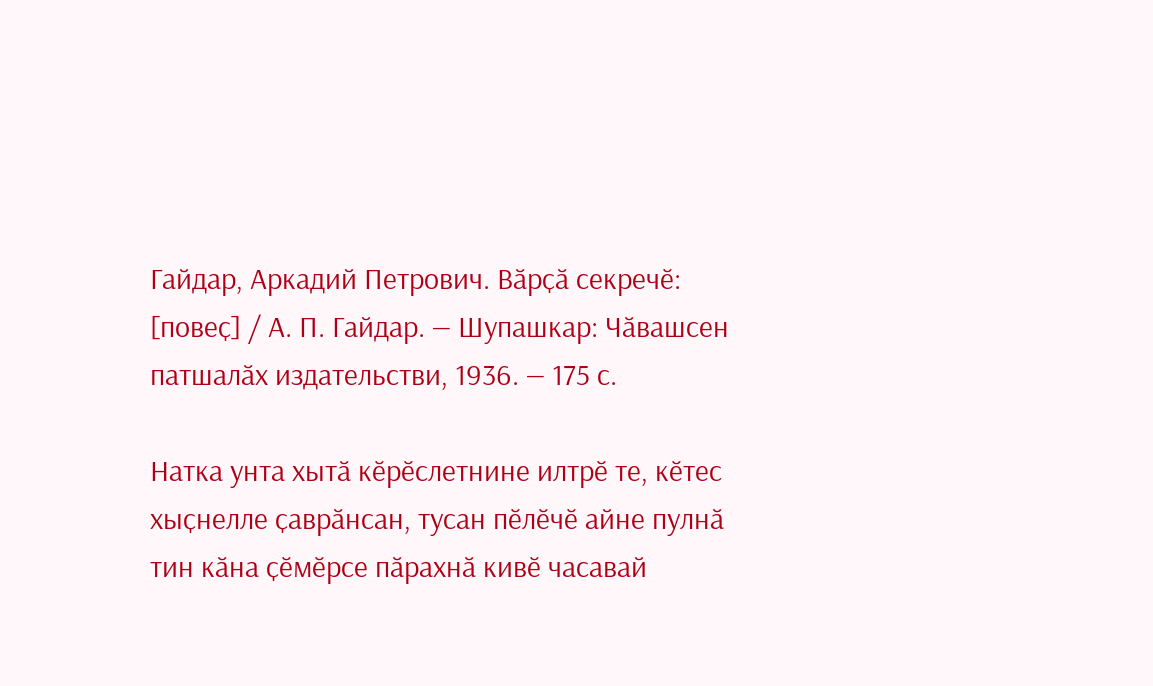Гайдар, Аркадий Петрович. Вӑрҫӑ секречӗ: [повеҫ] / А. П. Гайдар. — Шупашкар: Чӑвашсен патшалӑх издательстви, 1936. — 175 с.

Натка унта хытӑ кӗрӗслетнине илтрӗ те, кӗтес хыҫнелле ҫаврӑнсан, тусан пӗлӗчӗ айне пулнӑ тин кӑна ҫӗмӗрсе пӑрахнӑ кивӗ часавай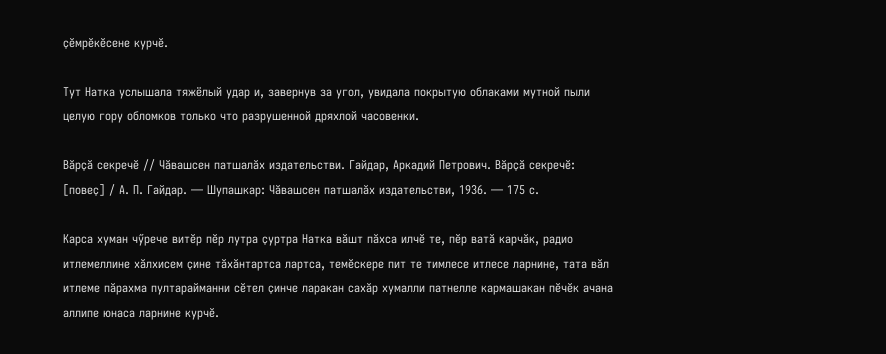ҫӗмрӗкӗсене курчӗ.

Тут Натка услышала тяжёлый удар и, завернув за угол, увидала покрытую облаками мутной пыли целую гору обломков только что разрушенной дряхлой часовенки.

Вӑрҫӑ секречӗ // Чӑвашсен патшалӑх издательстви. Гайдар, Аркадий Петрович. Вӑрҫӑ секречӗ: [повеҫ] / А. П. Гайдар. — Шупашкар: Чӑвашсен патшалӑх издательстви, 1936. — 175 с.

Карса хуман чӳрече витӗр пӗр лутра ҫуртра Натка вӑшт пӑхса илчӗ те, пӗр ватӑ карчӑк, радио итлемеллине хӑлхисем ҫине тӑхӑнтартса лартса, темӗскере пит те тимлесе итлесе ларнине, тата вӑл итлеме пӑрахма пултарайманни сӗтел ҫинче ларакан сахӑр хумалли патнелле кармашакан пӗчӗк ачана аллипе юнаса ларнине курчӗ.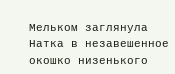Мельком заглянула Натка в незавешенное окошко низенького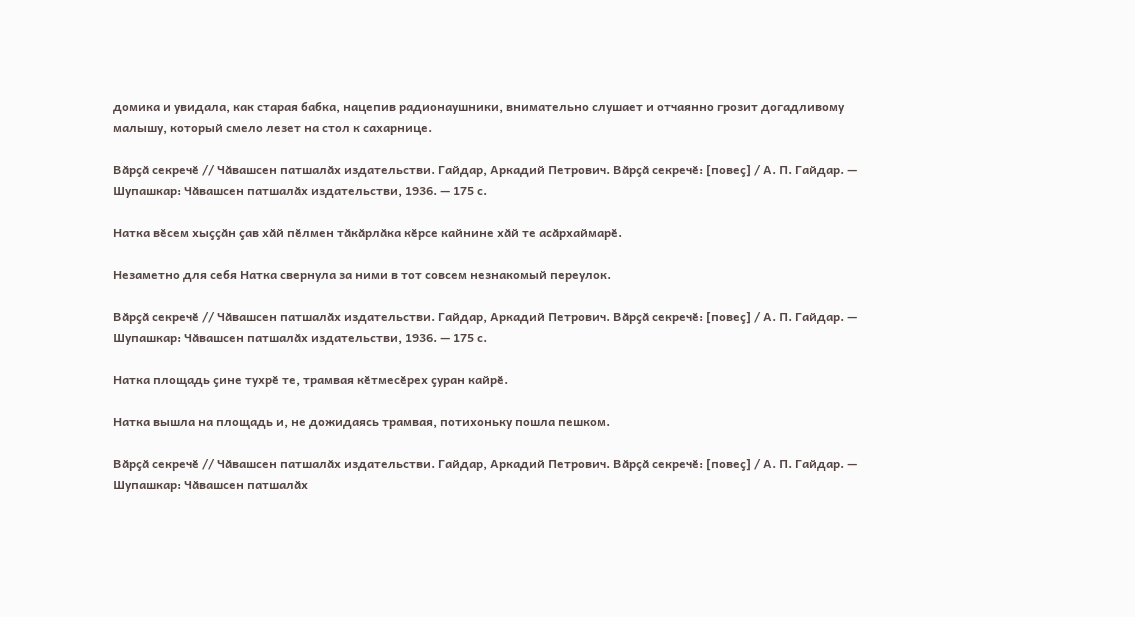домика и увидала, как старая бабка, нацепив радионаушники, внимательно слушает и отчаянно грозит догадливому малышу, который смело лезет на стол к сахарнице.

Вӑрҫӑ секречӗ // Чӑвашсен патшалӑх издательстви. Гайдар, Аркадий Петрович. Вӑрҫӑ секречӗ: [повеҫ] / А. П. Гайдар. — Шупашкар: Чӑвашсен патшалӑх издательстви, 1936. — 175 с.

Натка вӗсем хыҫҫӑн ҫав хӑй пӗлмен тӑкӑрлӑка кӗрсе кайнине хӑй те асӑрхаймарӗ.

Незаметно для себя Натка свернула за ними в тот совсем незнакомый переулок.

Вӑрҫӑ секречӗ // Чӑвашсен патшалӑх издательстви. Гайдар, Аркадий Петрович. Вӑрҫӑ секречӗ: [повеҫ] / А. П. Гайдар. — Шупашкар: Чӑвашсен патшалӑх издательстви, 1936. — 175 с.

Натка площадь ҫине тухрӗ те, трамвая кӗтмесӗрех ҫуран кайрӗ.

Натка вышла на площадь и, не дожидаясь трамвая, потихоньку пошла пешком.

Вӑрҫӑ секречӗ // Чӑвашсен патшалӑх издательстви. Гайдар, Аркадий Петрович. Вӑрҫӑ секречӗ: [повеҫ] / А. П. Гайдар. — Шупашкар: Чӑвашсен патшалӑх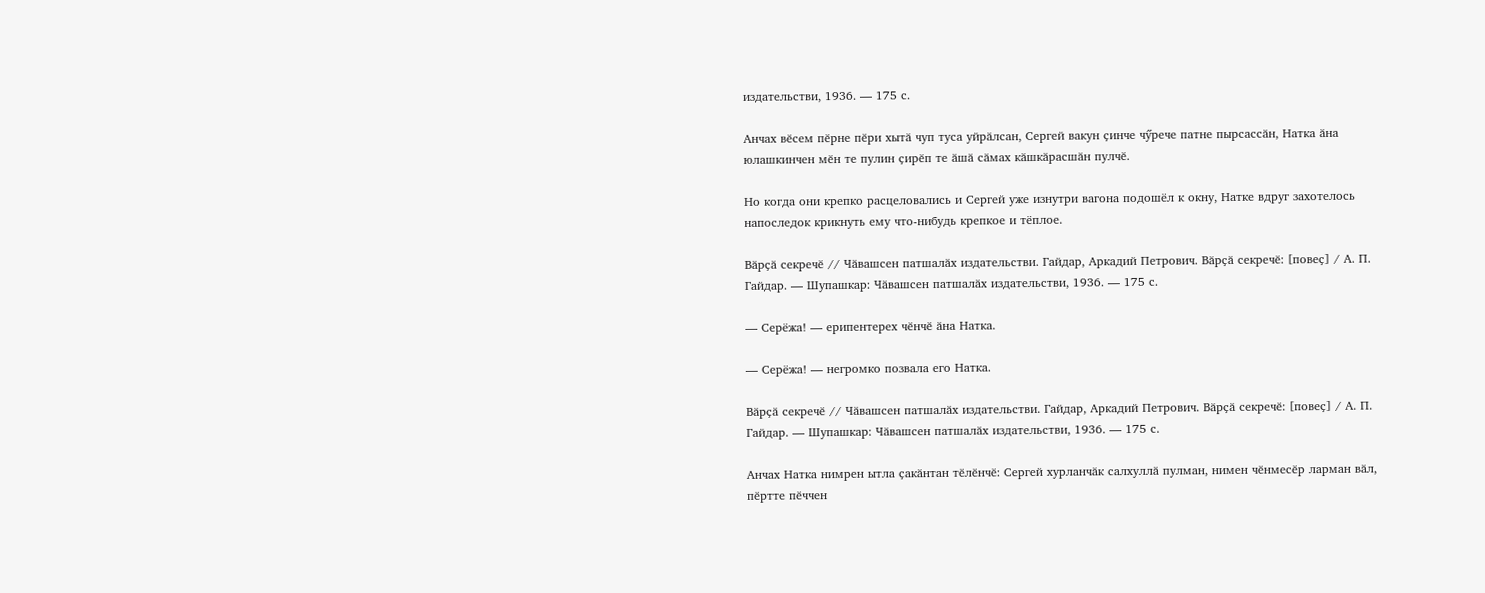издательстви, 1936. — 175 с.

Анчах вӗсем пӗрне пӗри хытӑ чуп туса уйрӑлсан, Сергей вакун ҫинче чӳрече патне пырсассӑн, Натка ӑна юлашкинчен мӗн те пулин ҫирӗп те ӑшӑ сӑмах кӑшкӑрасшӑн пулчӗ.

Но когда они крепко расцеловались и Сергей уже изнутри вагона подошёл к окну, Натке вдруг захотелось напоследок крикнуть ему что-нибудь крепкое и тёплое.

Вӑрҫӑ секречӗ // Чӑвашсен патшалӑх издательстви. Гайдар, Аркадий Петрович. Вӑрҫӑ секречӗ: [повеҫ] / А. П. Гайдар. — Шупашкар: Чӑвашсен патшалӑх издательстви, 1936. — 175 с.

— Серёжа! — ерипентерех чӗнчӗ ӑна Натка.

— Серёжа! — негромко позвала его Натка.

Вӑрҫӑ секречӗ // Чӑвашсен патшалӑх издательстви. Гайдар, Аркадий Петрович. Вӑрҫӑ секречӗ: [повеҫ] / А. П. Гайдар. — Шупашкар: Чӑвашсен патшалӑх издательстви, 1936. — 175 с.

Анчах Натка нимрен ытла ҫакӑнтан тӗлӗнчӗ: Сергей хурланчӑк салхуллӑ пулман, нимен чӗнмесӗр ларман вӑл, пӗртте пӗччен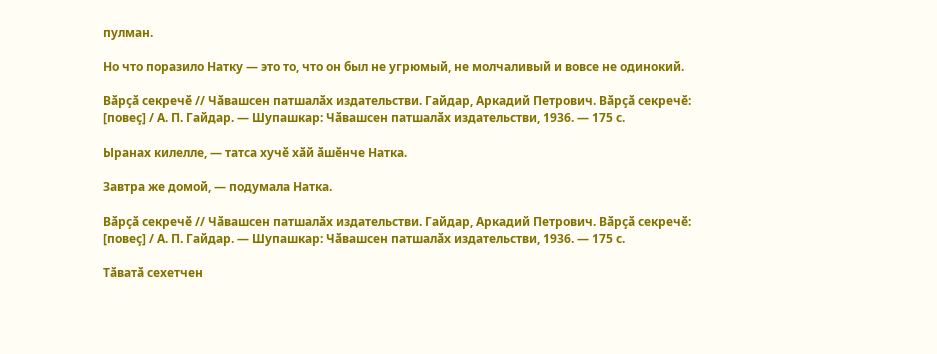пулман.

Но что поразило Натку — это то, что он был не угрюмый, не молчаливый и вовсе не одинокий.

Вӑрҫӑ секречӗ // Чӑвашсен патшалӑх издательстви. Гайдар, Аркадий Петрович. Вӑрҫӑ секречӗ: [повеҫ] / А. П. Гайдар. — Шупашкар: Чӑвашсен патшалӑх издательстви, 1936. — 175 с.

Ыранах килелле, — татса хучӗ хӑй ӑшӗнче Натка.

Завтра же домой, — подумала Натка.

Вӑрҫӑ секречӗ // Чӑвашсен патшалӑх издательстви. Гайдар, Аркадий Петрович. Вӑрҫӑ секречӗ: [повеҫ] / А. П. Гайдар. — Шупашкар: Чӑвашсен патшалӑх издательстви, 1936. — 175 с.

Тӑватӑ сехетчен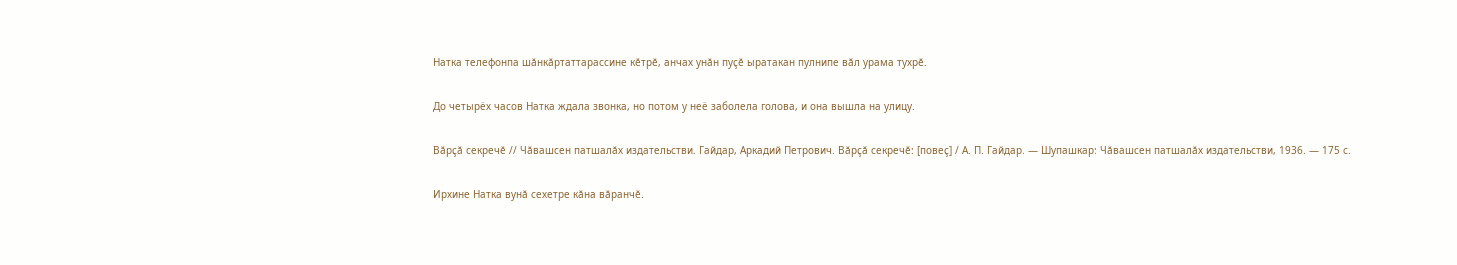Натка телефонпа шӑнкӑртаттарассине кӗтрӗ, анчах унӑн пуҫӗ ыратакан пулнипе вӑл урама тухрӗ.

До четырёх часов Натка ждала звонка, но потом у неё заболела голова, и она вышла на улицу.

Вӑрҫӑ секречӗ // Чӑвашсен патшалӑх издательстви. Гайдар, Аркадий Петрович. Вӑрҫӑ секречӗ: [повеҫ] / А. П. Гайдар. — Шупашкар: Чӑвашсен патшалӑх издательстви, 1936. — 175 с.

Ирхине Натка вунӑ сехетре кӑна вӑранчӗ.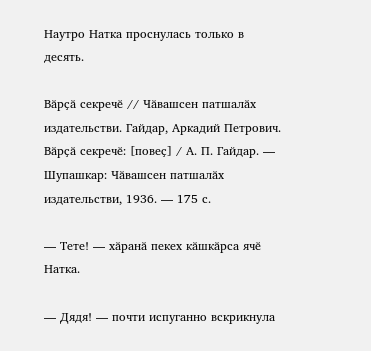Наутро Натка проснулась только в десять.

Вӑрҫӑ секречӗ // Чӑвашсен патшалӑх издательстви. Гайдар, Аркадий Петрович. Вӑрҫӑ секречӗ: [повеҫ] / А. П. Гайдар. — Шупашкар: Чӑвашсен патшалӑх издательстви, 1936. — 175 с.

— Тете! — хӑранӑ пекех кӑшкӑрса ячӗ Натка.

— Дядя! — почти испуганно вскрикнула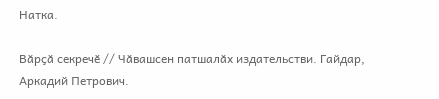Натка.

Вӑрҫӑ секречӗ // Чӑвашсен патшалӑх издательстви. Гайдар, Аркадий Петрович.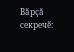Вӑрҫӑ секречӗ: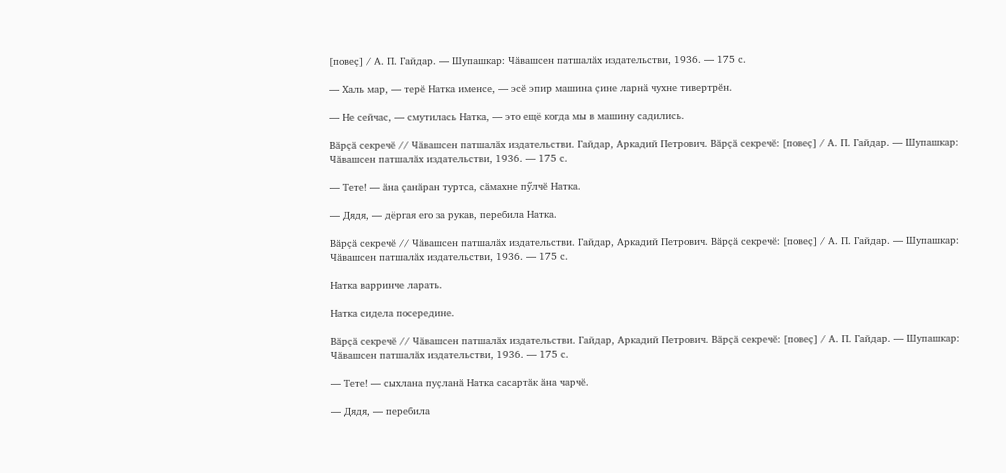[повеҫ] / А. П. Гайдар. — Шупашкар: Чӑвашсен патшалӑх издательстви, 1936. — 175 с.

— Халь мар, — терӗ Натка именсе, — эсӗ эпир машина ҫине ларнӑ чухне тивертрӗн.

— Не сейчас, — смутилась Натка, — это ещё когда мы в машину садились.

Вӑрҫӑ секречӗ // Чӑвашсен патшалӑх издательстви. Гайдар, Аркадий Петрович. Вӑрҫӑ секречӗ: [повеҫ] / А. П. Гайдар. — Шупашкар: Чӑвашсен патшалӑх издательстви, 1936. — 175 с.

— Тете! — ӑна ҫанӑран туртса, сӑмахне пӳлчӗ Натка.

— Дядя, — дёргая его за рукав, перебила Натка.

Вӑрҫӑ секречӗ // Чӑвашсен патшалӑх издательстви. Гайдар, Аркадий Петрович. Вӑрҫӑ секречӗ: [повеҫ] / А. П. Гайдар. — Шупашкар: Чӑвашсен патшалӑх издательстви, 1936. — 175 с.

Натка варринче ларать.

Натка сидела посередине.

Вӑрҫӑ секречӗ // Чӑвашсен патшалӑх издательстви. Гайдар, Аркадий Петрович. Вӑрҫӑ секречӗ: [повеҫ] / А. П. Гайдар. — Шупашкар: Чӑвашсен патшалӑх издательстви, 1936. — 175 с.

— Тете! — сыхлана пуҫланӑ Натка сасартӑк ӑна чарчӗ.

— Дядя, — перебила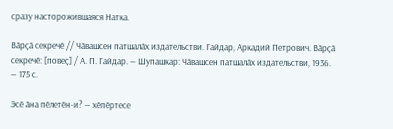сразу насторожившаяся Натка.

Вӑрҫӑ секречӗ // Чӑвашсен патшалӑх издательстви. Гайдар, Аркадий Петрович. Вӑрҫӑ секречӗ: [повеҫ] / А. П. Гайдар. — Шупашкар: Чӑвашсен патшалӑх издательстви, 1936. — 175 с.

Эсӗ ӑна пӗлетӗн-и? — хӗпӗртесе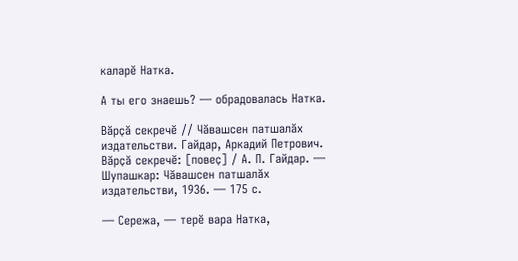каларӗ Натка.

А ты его знаешь? — обрадовалась Натка.

Вӑрҫӑ секречӗ // Чӑвашсен патшалӑх издательстви. Гайдар, Аркадий Петрович. Вӑрҫӑ секречӗ: [повеҫ] / А. П. Гайдар. — Шупашкар: Чӑвашсен патшалӑх издательстви, 1936. — 175 с.

— Сережа, — терӗ вара Натка,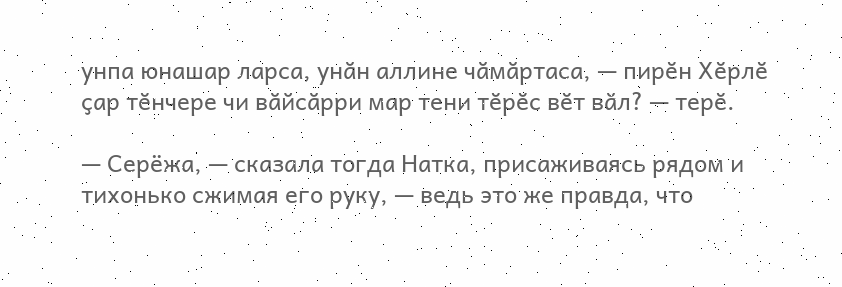унпа юнашар ларса, унӑн аллине чӑмӑртаса, — пирӗн Хӗрлӗ ҫар тӗнчере чи вӑйсӑрри мар тени тӗрӗс вӗт вӑл? — терӗ.

— Серёжа, — сказала тогда Натка, присаживаясь рядом и тихонько сжимая его руку, — ведь это же правда, что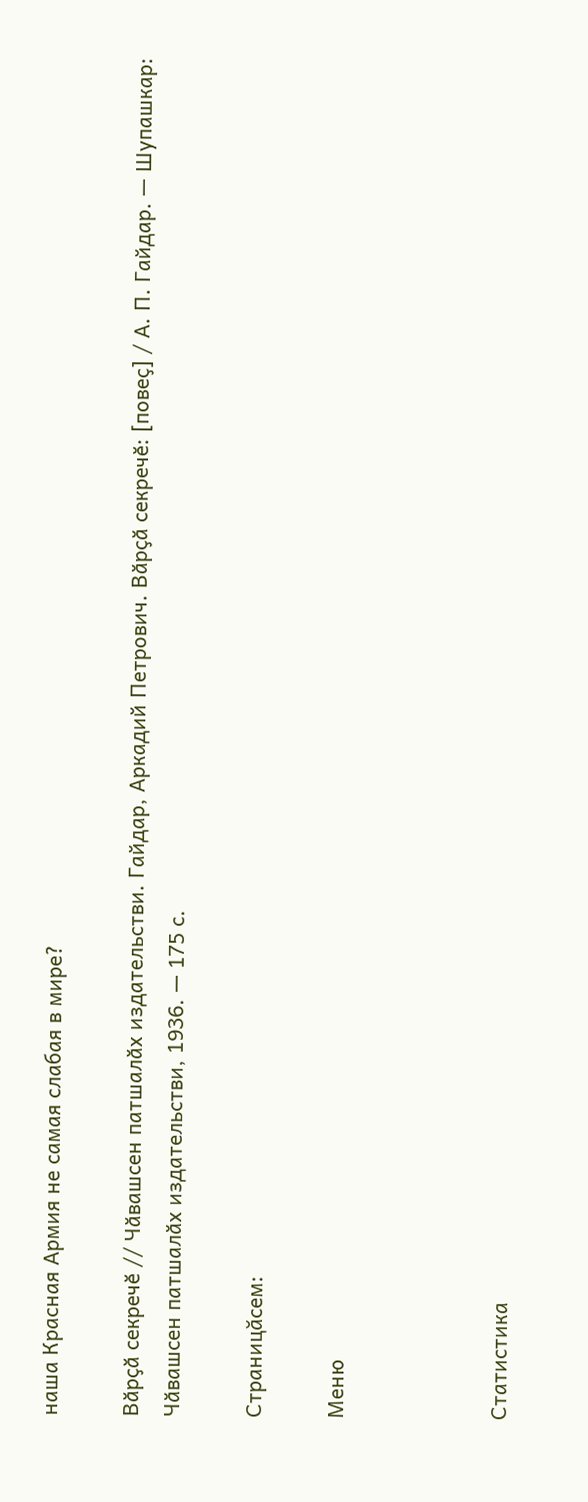наша Красная Армия не самая слабая в мире?

Вӑрҫӑ секречӗ // Чӑвашсен патшалӑх издательстви. Гайдар, Аркадий Петрович. Вӑрҫӑ секречӗ: [повеҫ] / А. П. Гайдар. — Шупашкар: Чӑвашсен патшалӑх издательстви, 1936. — 175 с.

Страницăсем:

Меню



Статистика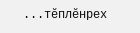...тĕплӗнрех